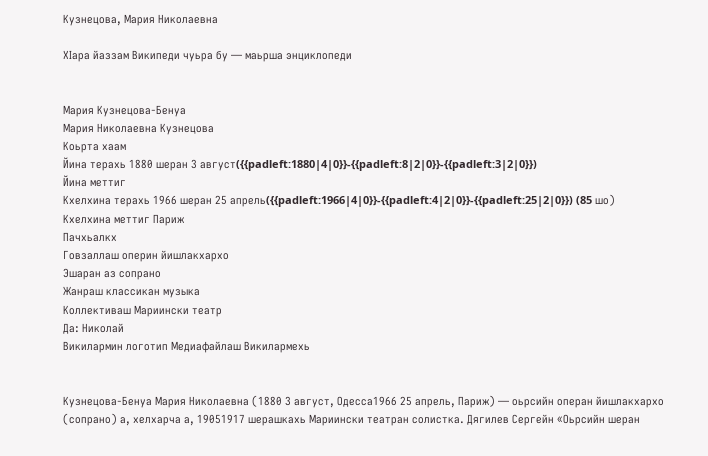Кузнецова, Мария Николаевна

ХӀара йаззам Википеди чуьра бу — маьрша энциклопеди


Мария Кузнецова-Бенуа
Мария Николаевна Кузнецова
Коьрта хаам
Йина терахь 1880 шеран 3 август({{padleft:1880|4|0}}-{{padleft:8|2|0}}-{{padleft:3|2|0}})
Йина меттиг
Кхелхина терахь 1966 шеран 25 апрель({{padleft:1966|4|0}}-{{padleft:4|2|0}}-{{padleft:25|2|0}}) (85 шо)
Кхелхина меттиг Париж
Пачхьалкх
Говзаллаш оперин йишлакхархо
Эшаран аз сопрано
Жанраш классикан музыка
Коллективаш Мариински театр
Да: Николай
Викилармин логотип Медиафайлаш Викилармехь


Кузнецова-Бенуа Мария Николаевна (1880 3 август, Одесса1966 25 апрель, Париж) — оьрсийн операн йишлакхархо (сопрано) а, хелхарча а, 19051917 шерашкахь Мариински театран солистка. Дягилев Сергейн «Оьрсийн шеран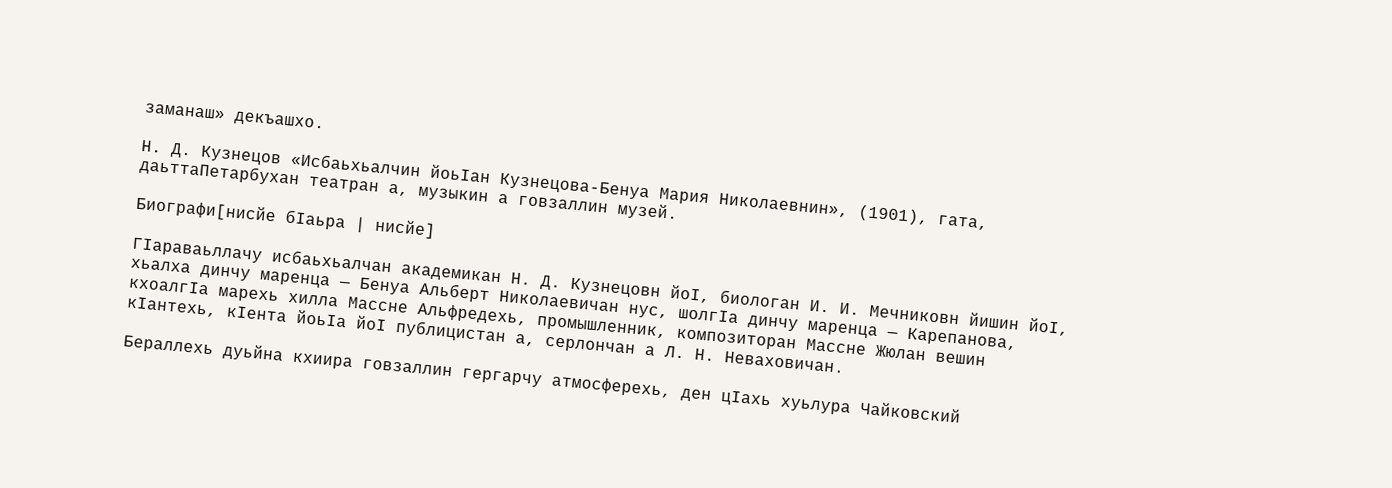заманаш» декъашхо.

Н. Д. Кузнецов «Исбаьхьалчин йоьӀан Кузнецова-Бенуа Мария Николаевнин», (1901), гата, даьттаПетарбухан театран а, музыкин а говзаллин музей.

Биографи[нисйе бӀаьра | нисйе]

ГӀараваьллачу исбаьхьалчан академикан Н. Д. Кузнецовн йоӀ, биологан И. И. Мечниковн йишин йоӀ, хьалха динчу маренца — Бенуа Альберт Николаевичан нус, шолгӀа динчу маренца — Карепанова, кхоалгӀа марехь хилла Массне Альфредехь, промышленник, композиторан Массне Жюлан вешин кӀантехь, кӀента йоьӀа йоӀ публицистан а, серлончан а Л. Н. Неваховичан.

Бераллехь дуьйна кхиира говзаллин гергарчу атмосферехь, ден цӀахь хуьлура Чайковский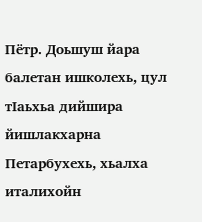Пётр. Доьшуш йара балетан ишколехь, цул тӀаьхьа дийшира йишлакхарна Петарбухехь, хьалха италихойн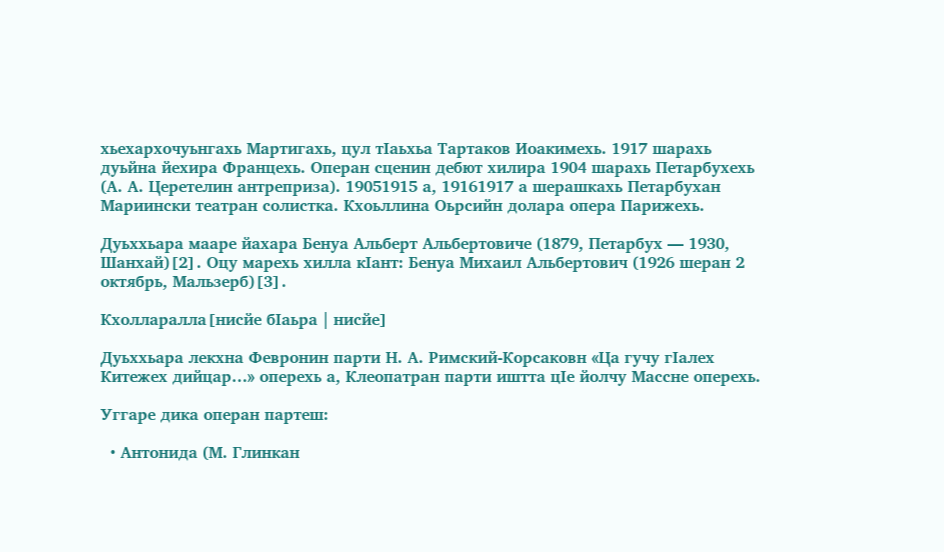хьехархочуьнгахь Мартигахь, цул тӀаьхьа Тартаков Иоакимехь. 1917 шарахь дуьйна йехира Францехь. Операн сценин дебют хилира 1904 шарахь Петарбухехь (А. А. Церетелин антреприза). 19051915 а, 19161917 а шерашкахь Петарбухан Мариински театран солистка. Кхоьллина Оьрсийн долара опера Парижехь.

Дуьххьара мааре йахара Бенуа Альберт Альбертовиче (1879, Петарбух — 1930, Шанхай)[2]. Оцу марехь хилла кӀант: Бенуа Михаил Альбертович (1926 шеран 2 октябрь, Мальзерб)[3].

Кхолларалла[нисйе бӀаьра | нисйе]

Дуьххьара лекхна Февронин парти Н. А. Римский-Корсаковн «Ца гучу гӀалех Китежех дийцар…» оперехь а, Клеопатран парти иштта цӀе йолчу Массне оперехь.

Уггаре дика операн партеш:

  • Антонида (М. Глинкан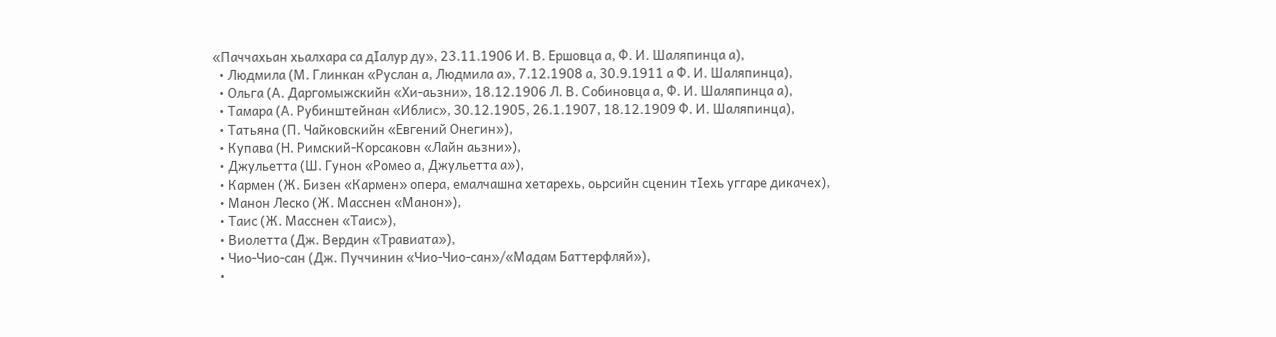«Паччахьан хьалхара са дӀалур ду», 23.11.1906 И. В. Ершовца а, Ф. И. Шаляпинца а),
  • Людмила (М. Глинкан «Руслан а, Людмила а», 7.12.1908 а, 30.9.1911 а Ф. И. Шаляпинца),
  • Ольга (А. Даргомыжскийн «Хи-аьзни», 18.12.1906 Л. В. Собиновца а, Ф. И. Шаляпинца а),
  • Тамара (А. Рубинштейнан «Иблис», 30.12.1905, 26.1.1907, 18.12.1909 Ф. И. Шаляпинца),
  • Татьяна (П. Чайковскийн «Евгений Онегин»),
  • Купава (Н. Римский-Корсаковн «Лайн аьзни»),
  • Джульетта (Ш. Гунон «Ромео а, Джульетта а»),
  • Кармен (Ж. Бизен «Кармен» опера, емалчашна хетарехь, оьрсийн сценин тӀехь уггаре дикачех),
  • Манон Леско (Ж. Масснен «Манон»),
  • Таис (Ж. Масснен «Таис»),
  • Виолетта (Дж. Вердин «Травиата»),
  • Чио-Чио-сан (Дж. Пуччинин «Чио-Чио-сан»/«Мадам Баттерфляй»),
  •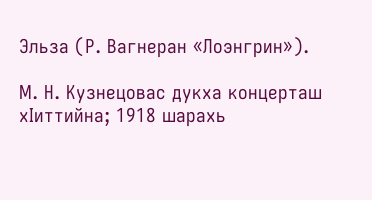Эльза (Р. Вагнеран «Лоэнгрин»).

М. Н. Кузнецовас дукха концерташ хӀиттийна; 1918 шарахь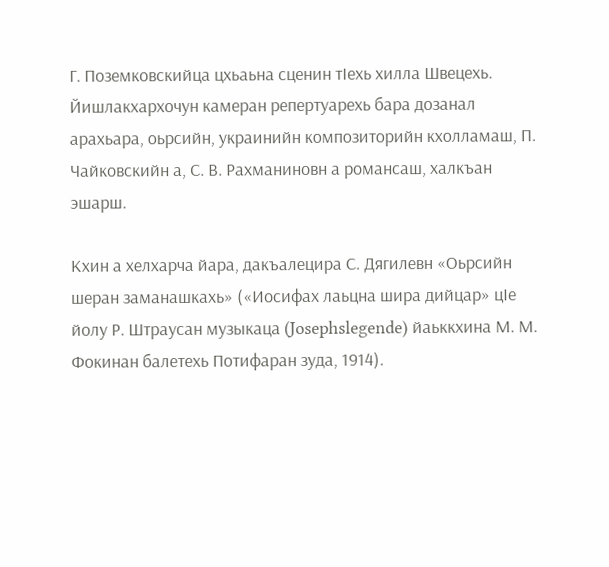Г. Поземковскийца цхьаьна сценин тӀехь хилла Швецехь. Йишлакхархочун камеран репертуарехь бара дозанал арахьара, оьрсийн, украинийн композиторийн кхолламаш, П. Чайковскийн а, С. В. Рахманиновн а романсаш, халкъан эшарш.

Кхин а хелхарча йара, дакъалецира С. Дягилевн «Оьрсийн шеран заманашкахь» («Иосифах лаьцна шира дийцар» цӀе йолу Р. Штраусан музыкаца (Josephslegende) йаьккхина М. М. Фокинан балетехь Потифаран зуда, 1914).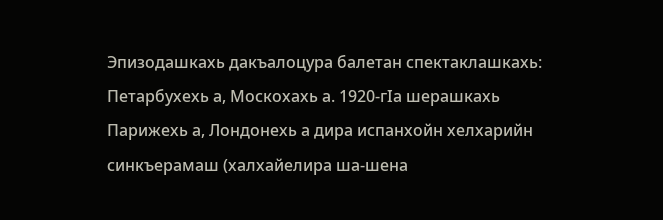Эпизодашкахь дакъалоцура балетан спектаклашкахь: Петарбухехь а, Москохахь а. 1920-гӀа шерашкахь Парижехь а, Лондонехь а дира испанхойн хелхарийн синкъерамаш (халхайелира ша-шена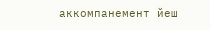аккомпанемент йеш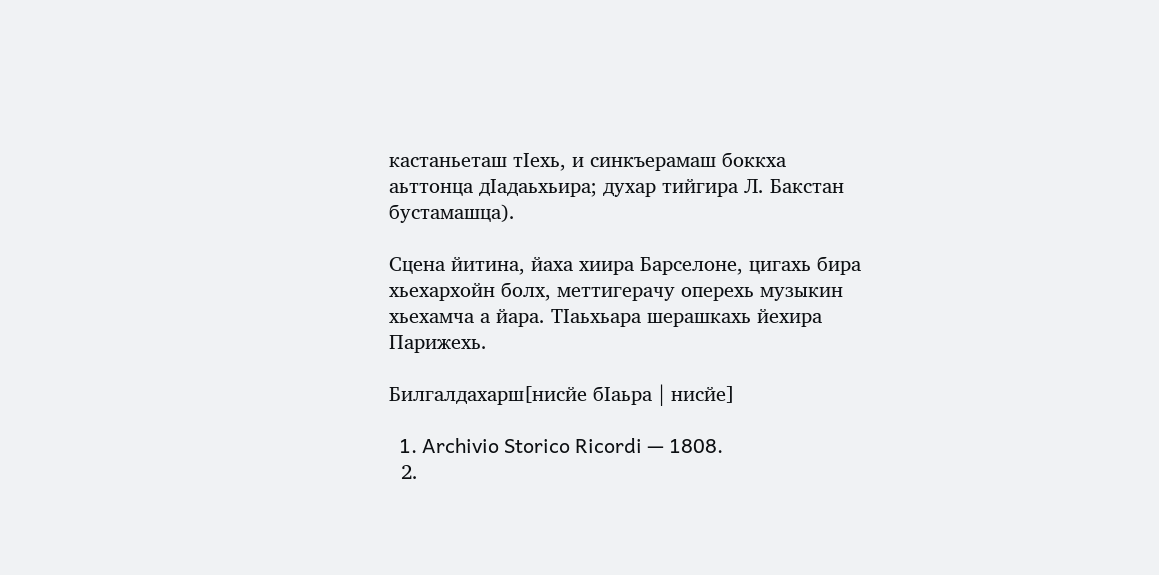кастаньеташ тӀехь, и синкъерамаш боккха аьттонца дӀадаьхьира; духар тийгира Л. Бакстан бустамашца).

Сцена йитина, йаха хиира Барселоне, цигахь бира хьехархойн болх, меттигерачу оперехь музыкин хьехамча а йара. ТӀаьхьара шерашкахь йехира Парижехь.

Билгалдахарш[нисйе бӀаьра | нисйе]

  1. Archivio Storico Ricordi — 1808.
  2.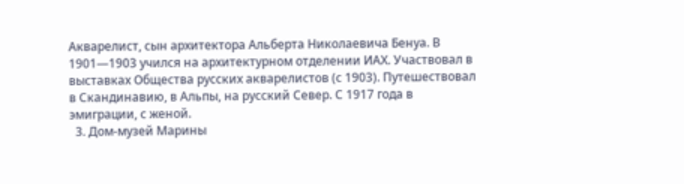Акварелист, сын архитектора Альберта Николаевича Бенуа. В 1901—1903 учился на архитектурном отделении ИАХ. Участвовал в выставках Общества русских акварелистов (с 1903). Путешествовал в Скандинавию, в Альпы, на русский Север. С 1917 года в эмиграции, с женой.
  3. Дом-музей Марины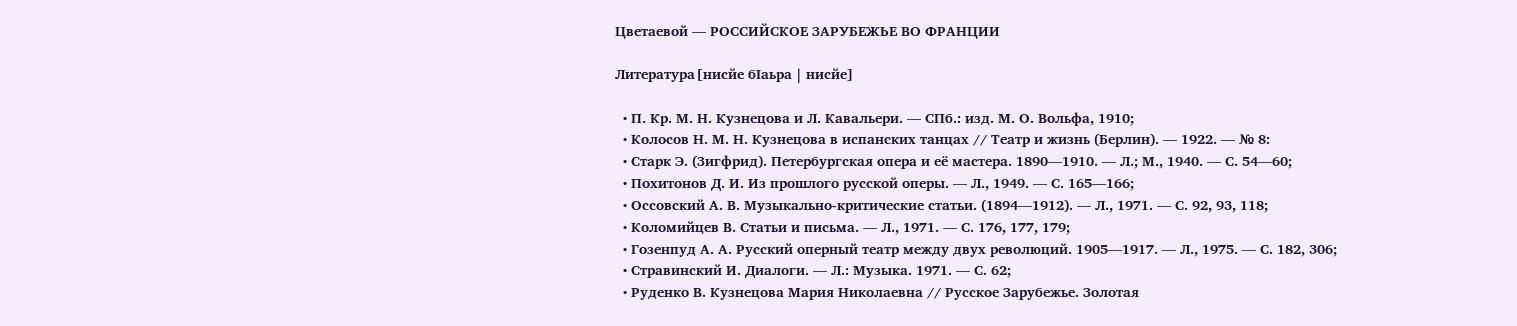Цветаевой — РОССИЙСКОЕ ЗАРУБЕЖЬЕ ВО ФРАНЦИИ

Литература[нисйе бӀаьра | нисйе]

  • П. Кр. М. Н. Кузнецова и Л. Кавальери. — СПб.: изд. М. О. Вольфа, 1910;
  • Колосов Н. М. Н. Кузнецова в испанских танцах // Театр и жизнь (Берлин). — 1922. — № 8:
  • Старк Э. (Зигфрид). Петербургская опера и её мастера. 1890—1910. — Л.; М., 1940. — С. 54—60;
  • Похитонов Д. И. Из прошлого русской оперы. — Л., 1949. — С. 165—166;
  • Оссовский А. В. Музыкально-критические статьи. (1894—1912). — Л., 1971. — С. 92, 93, 118;
  • Коломийцев В. Статьи и письма. — Л., 1971. — С. 176, 177, 179;
  • Гозенпуд А. А. Русский оперный театр между двух революций. 1905—1917. — Л., 1975. — С. 182, 306;
  • Стравинский И. Диалоги. — Л.: Музыка. 1971. — С. 62;
  • Руденко В. Кузнецова Мария Николаевна // Русское Зарубежье. Золотая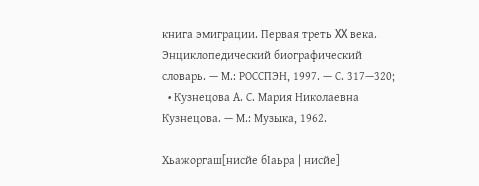книга эмиграции. Первая треть XX века. Энциклопедический биографический словарь. — М.: РОССПЭН, 1997. — С. 317—320;
  • Кузнецова А. С. Мария Николаевна Кузнецова. — М.: Музыка, 1962.

Хьажоргаш[нисйе бӀаьра | нисйе]